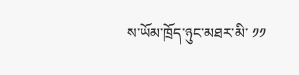ས་ཡོམ་ཁྲོད་ཉུང་མཐར་མི་ ༡༡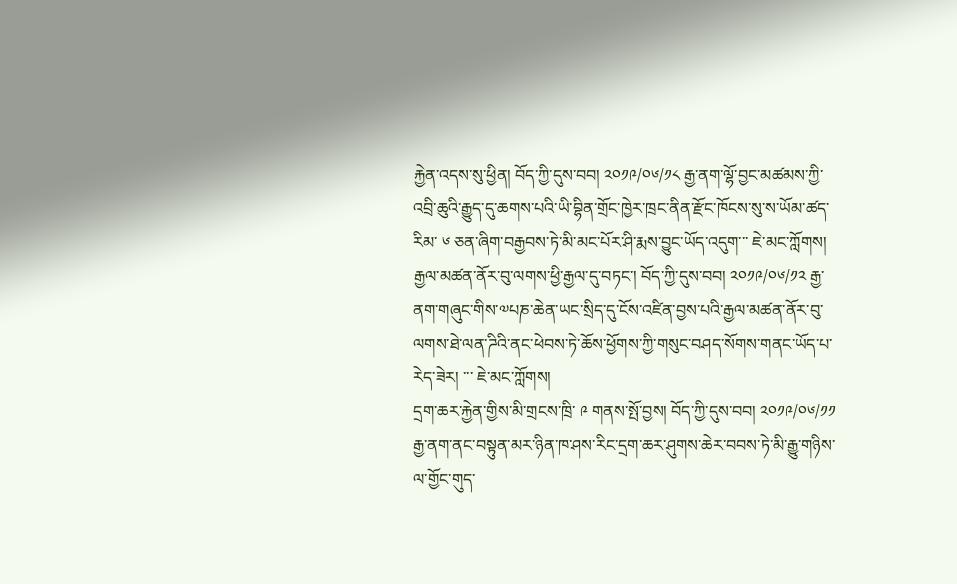རྐྱེན་འདས་སུ་ཕྱིན། བོད་ཀྱི་དུས་བབ། ༢༠༡༩/༠༦/༡༨ རྒྱ་ནག་ལྷོ་བྱང་མཚམས་ཀྱི་འབྲི་ཆུའི་རྒྱུད་དུ་ཆགས་པའི་ཡི་བྷིན་གྲོང་ཁྱེར་ཁྲང་ནིན་རྫོང་ཁོངས་སུ་ས་ཡོམ་ཚད་རིམ་ ༦ ཅན་ཞིག་བརྒྱབས་ཏེ་མི་མང་པོར་ཤི་རྨས་བྱུང་ཡོད་འདུག་་་ ཇེ་མང་ཀློགས།
རྒྱལ་མཚན་ནོར་བུ་ལགས་ཕྱི་རྒྱལ་དུ་བཏང་། བོད་ཀྱི་དུས་བབ། ༢༠༡༩/༠༦/༡༢ རྒྱ་ནག་གཞུང་གིས་༧པཎ་ཆེན་ཡང་སྲིད་དུ་ངོས་འཛིན་བྱས་པའི་རྒྱལ་མཚན་ནོར་བུ་ལགས་ཐེ་ལན་ཌིའི་ནང་ཕེབས་ཏེ་ཆོས་ཕྱོགས་ཀྱི་གསུང་བཤད་སོགས་གནང་ཡོད་པ་རེད་ཟེར། ་་་ ཇེ་མང་ཀློགས།
དྲག་ཆར་རྐྱེན་གྱིས་མི་གྲངས་ཁྲི་ ༩ གནས་སྤོ་བྱས། བོད་ཀྱི་དུས་བབ། ༢༠༡༩/༠༦/༡༡ རྒྱ་ནག་ནང་བསྟུན་མར་ཉིན་ཁ་ཤས་རིང་དྲག་ཆར་ཤུགས་ཆེར་བབས་ཏེ་མི་རྒྱུ་གཉིས་ལ་གྱོང་གུད་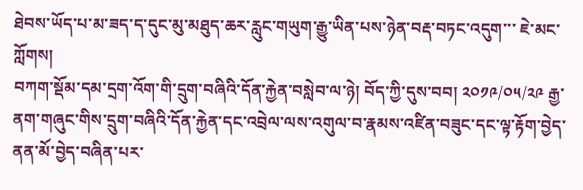ཐེབས་ཡོད་པ་མ་ཟད་ད་དུང་མུ་མཐུད་ཆར་རླུང་གཡུག་རྒྱུ་ཡིན་པས་ཉེན་བརྡ་བཏང་འདུག་་་ ཇེ་མང་ཀློགས།
བཀག་སྡོམ་དམ་དྲག་འོག་གི་དྲུག་བཞིའི་དོན་རྐྱེན་བསླེབ་ལ་ཉེ། བོད་ཀྱི་དུས་བབ། ༢༠༡༩/༠༥/༢༩ རྒྱ་ནག་གཞུང་གིས་དྲུག་བཞིའི་དོན་རྐྱེན་དང་འབྲེལ་ལས་འགུལ་བ་རྣམས་འཛིན་བཟུང་དང་ལྟ་རྟོག་བྱེད་ནན་མོ་བྱེད་བཞིན་པར་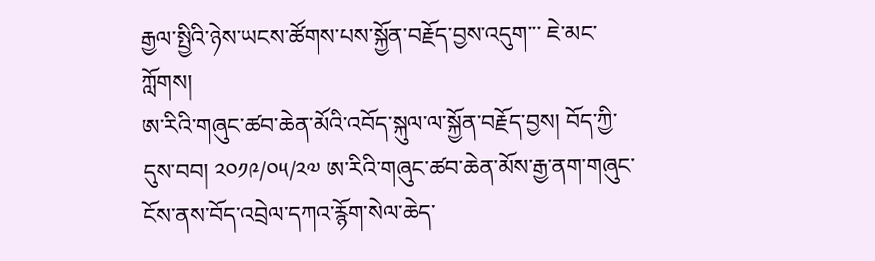རྒྱལ་སྤྱིའི་ཉེས་ཡངས་ཚོགས་པས་སྐྱོན་བརྗོད་བྱས་འདུག་་་ ཇེ་མང་ཀློགས།
ཨ་རིའི་གཞུང་ཚབ་ཆེན་མོའི་འབོད་སྐུལ་ལ་སྐྱོན་བརྗོད་བྱས། བོད་ཀྱི་དུས་བབ། ༢༠༡༩/༠༥/༢༧ ཨ་རིའི་གཞུང་ཚབ་ཆེན་མོས་རྒྱ་ནག་གཞུང་ངོས་ནས་བོད་འབྲེལ་དཀའ་རྙོག་སེལ་ཆེད་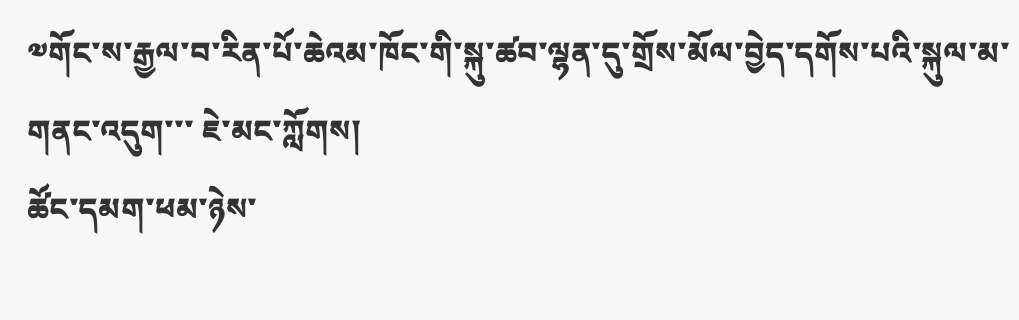༧གོང་ས་རྒྱལ་བ་རིན་པོ་ཆེའམ་ཁོང་གི་སྐུ་ཚབ་ལྷན་དུ་གྲོས་མོལ་བྱེད་དགོས་པའི་སྐུལ་མ་གནང་འདུག་་་ ཇེ་མང་ཀློགས།
ཚོང་དམག་ཕམ་ཉེས་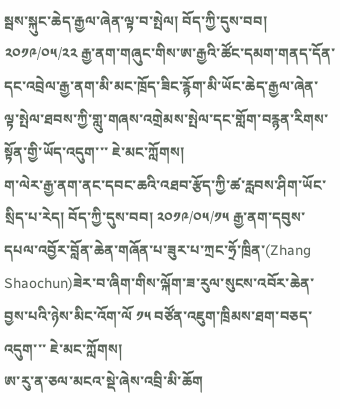སྦས་སྐུང་ཆེད་རྒྱལ་ཞེན་ལྟ་བ་སྤེལ། བོད་ཀྱི་དུས་བབ། ༢༠༡༩/༠༥/༢༢ རྒྱ་ནག་གཞུང་གིས་ཨ་རྒྱའི་ཚོང་དམག་གནད་དོན་དང་འབྲེལ་རྒྱ་ནག་མི་མང་ཁྲོད་ཟིང་རྙོག་མི་ཡོང་ཆེད་རྒྱལ་ཞེན་ལྟ་སྤེལ་ཐབས་ཀྱི་གླུ་གཞས་འགྲེམས་སྤེལ་དང་གློག་བརྙན་རིགས་སྟོན་གྱི་ཡོད་འདུག་་་ ཇེ་མང་ཀློགས།
ག་ལེར་རྒྱ་ནག་ནང་དབང་ཆའི་འཐབ་རྩོད་ཀྱི་ཚ་རླབས་ཤིག་ཡོང་སྲིད་པ་རེད། བོད་ཀྱི་དུས་བབ། ༢༠༡༩/༠༥/༡༥ རྒྱ་ནག་དབུས་དཔལ་འབྱོར་བློན་ཆེན་གཞོན་པ་ཟུར་པ་ཀྲང་ཧྲོ་ཁྲིན་(Zhang Shaochun)ཟེར་བ་ཞིག་གིས་ལྐོག་ཟ་རུལ་སུངས་འབོར་ཆེན་བྱས་པའི་ཉེས་མིང་འོག་ལོ ༡༥ བཙོན་འཇུག་ཁྲིམས་ཐག་བཅད་འདུག་་་ ཇེ་མང་ཀློགས།
ཨ་རུ་ན་ཅལ་མངའ་སྡེ་ཞེས་འབྲི་མི་ཆོག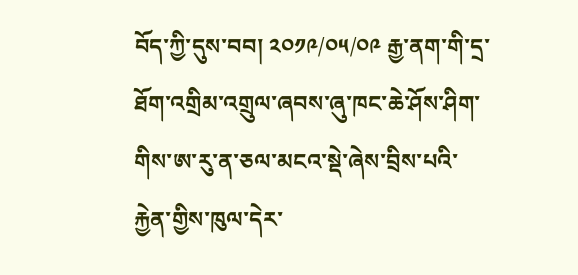བོད་ཀྱི་དུས་བབ། ༢༠༡༩/༠༥/༠༩ རྒྱ་ནག་གི་དྲ་ཐོག་འགྲིམ་འགྲུལ་ཞབས་ཞུ་ཁང་ཆེ་ཤོས་ཤིག་གིས་ཨ་རུ་ན་ཅལ་མངའ་སྡེ་ཞེས་བྲིས་པའི་རྐྱེན་གྱིས་ཁུལ་དེར་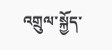འགྲུལ་སྐྱོད་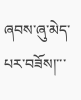ཞབས་ཞུ་མེད་པར་བཟོས།་་་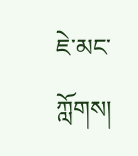ཇེ་མང་ཀློགས།